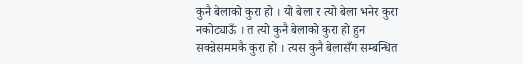कुनै बेलाको कुरा हो । यो बेला र त्यो बेला भनेर कुरा नकोट्याऊँ । त त्यो कुनै बेलाको कुरा हो हुन सक्न्नेसममकै कुरा हो । त्यस कुनै बेलासँग सम्बन्धित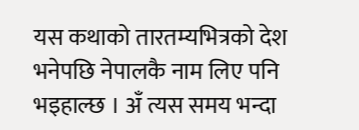यस कथाको तारतम्यभित्रको देश भनेपछि नेपालकै नाम लिए पनि भइहाल्छ । अँ त्यस समय भन्दा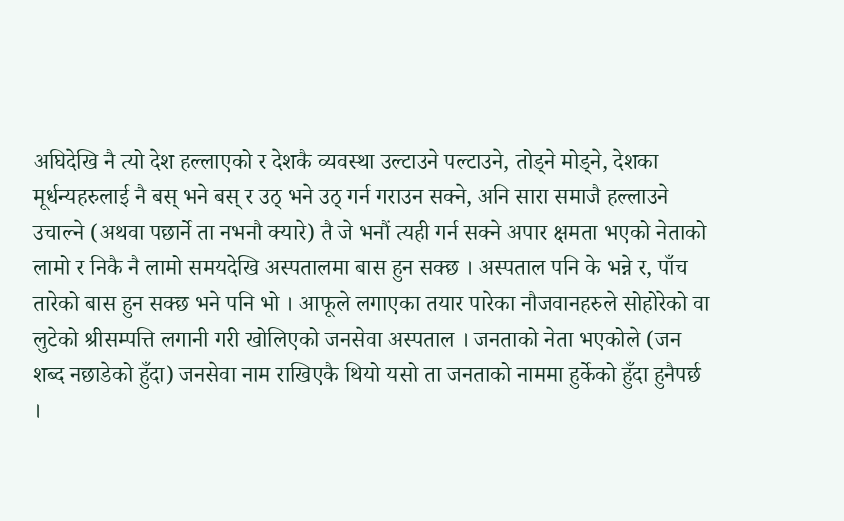अघिदेखि नै त्यो देश हल्लाएको र देशकै व्यवस्था उल्टाउने पल्टाउने, तोड्ने मोड्ने, देशका मूर्धन्यहरुलाई नै बस् भने बस् र उठ् भने उठ् गर्न गराउन सक्ने, अनि सारा समाजै हल्लाउने उचाल्ने (अथवा पछार्ने ता नभनौ क्यारे) तै जे भनौं त्यही गर्न सक्ने अपार क्षमता भएको नेताको लामो र निकै नै लामो समयदेखि अस्पतालमा बास हुन सक्छ । अस्पताल पनि के भन्ने र, पाँच तारेको बास हुन सक्छ भने पनि भो । आफूले लगाएका तयार पारेका नौजवानहरुले सोहोरेको वा लुटेको श्रीसम्पत्ति लगानी गरी खोलिएको जनसेवा अस्पताल । जनताको नेता भएकोले (जन शब्द नछाडेको हुँदा) जनसेवा नाम राखिएकै थियो यसो ता जनताको नाममा हुर्केको हुँदा हुनैपर्छ ।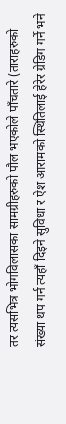तर त्यसभित्र भोगविलासका सामग्रीहरुको पौल भएकोले पाँचतारे (ताराहरुको संख्या थप गर्न त्यहाँ दिइने सुविधा र ऐश आरामको स्थितिलाई हेरेर ग्रेडिग गर्ने भने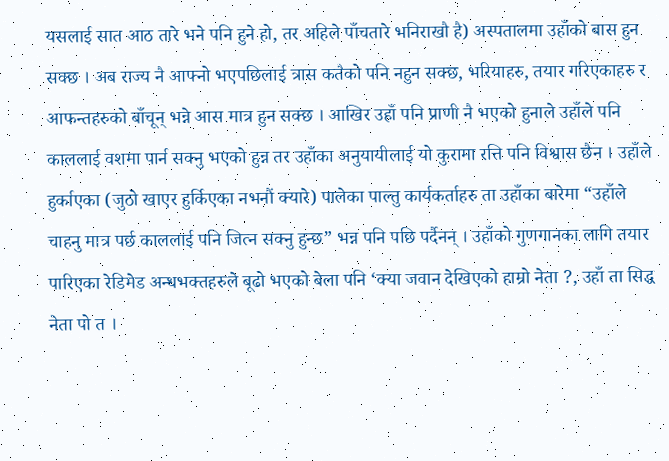यसलाई सात आठ तारे भने पनि हुने हो, तर अहिले पाँचतारे भनिराखौ है) अस्पतालमा उहाँको बास हुन सक्छ । अब राज्य नै आफ्नो भएपछिलाई त्रास कतैको पनि नहुन सक्छ, भरियाहरु, तयार गरिएकाहरु र आफन्तहरुको बाँचून् भन्ने आस मात्र हुन सक्छ । आखिर उहाँ पनि प्राणी नै भएको हुनाले उहाँले पनि काललाई वशमा पार्न सक्नु भएको हुन्न तर उहाँका अनुयायीलाई यो कुरामा रत्ति पनि विश्वास छैन । उहाँले हुर्काएका (जुठो खाएर हुर्किएका नभनौं क्यारे) पालेका पाल्तु कार्यकर्ताहरु ता उहाँका बारेमा “उहाँले चाहनु मात्र पर्छ काललाई पनि जित्न सक्नु हुन्छ” भन्न पनि पछि पर्दैनन् । उहाँको गुणगानका लागि तयार पारिएका रेडिमेड अन्धभक्तहरुले बूढो भएको बेला पनि ‘क्या जवान देखिएको हाम्रो नेता ?, उहाँ ता सिद्ध नेता पो त ।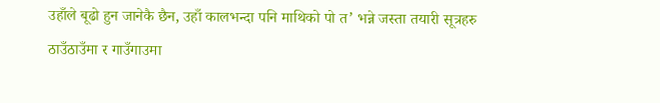उहाँले बूढो हुन जानेकै छैन, उहाँ कालभन्दा पनि माथिको पो त’ भन्ने जस्ता तयारी सूत्रहरु ठाउँठाउँमा र गाउँगाउमा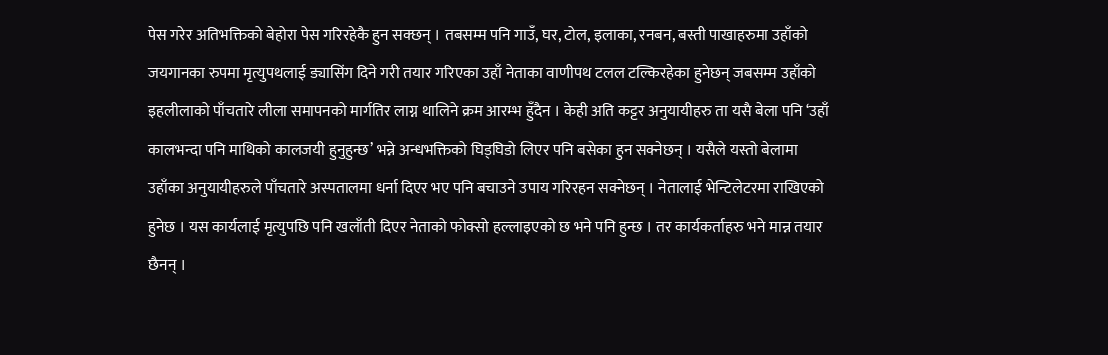पेस गरेर अतिभक्तिको बेहोरा पेस गरिरहेकै हुन सक्छन् । तबसम्म पनि गाउँ, घर, टोल, इलाका, रनबन, बस्ती पाखाहरुमा उहाँको जयगानका रुपमा मृत्युपथलाई ड्यासिंग दिने गरी तयार गरिएका उहाँ नेताका वाणीपथ टलल टल्किरहेका हुनेछन् जबसम्म उहाँको इहलीलाको पाँचतारे लीला समापनको मार्गतिर लाग्न थालिने क्रम आरम्भ हुँदैन । केही अति कट्टर अनुयायीहरु ता यसै बेला पनि ‘उहाँ कालभन्दा पनि माथिको कालजयी हुनुहुन्छ’ भन्ने अन्धभक्तिको घिड्घिडो लिएर पनि बसेका हुन सक्नेछन् । यसैले यस्तो बेलामा उहाँका अनुयायीहरुले पाँचतारे अस्पतालमा धर्ना दिएर भए पनि बचाउने उपाय गरिरहन सक्नेछन् । नेतालाई भेन्टिलेटरमा राखिएको हुनेछ । यस कार्यलाई मृत्युपछि पनि खलाँती दिएर नेताको फोक्सो हल्लाइएको छ भने पनि हुन्छ । तर कार्यकर्ताहरु भने मान्न तयार छैनन् ।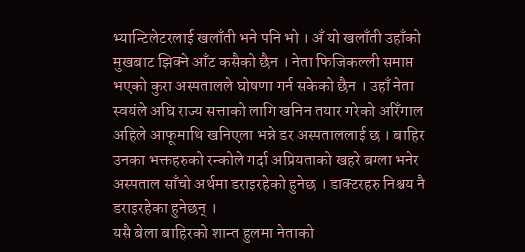भ्यान्टिलेटरलाई खलाँती भने पनि भो । अँ यो खलाँती उहाँको मुखबाट झिक्ने आँट कसैको छैन । नेता फिजिकल्ली समाप्त भएको कुरा अस्पतालले घोषणा गर्न सकेको छैन । उहाँ नेता स्वयंले अघि राज्य सत्ताको लागि खनिन तयार गरेको अरिँगाल अहिले आफूमाथि खनिएला भन्ने डर अस्पताललाई छ । बाहिर उनका भक्तहरुको रन्कोले गर्दा अप्रियताको खहरे बग्ला भनेर अस्पताल साँचो अर्थमा डराइरहेको हुनेछ । डाक्टरहरु निश्चय नै डराइरहेका हुनेछन् ।
यसै बेला बाहिरको शान्त हुलमा नेताको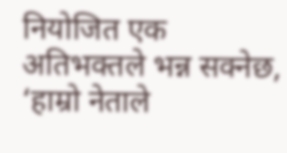नियोजित एक अतिभक्तले भन्न सक्नेछ, ‘हाम्रो नेताले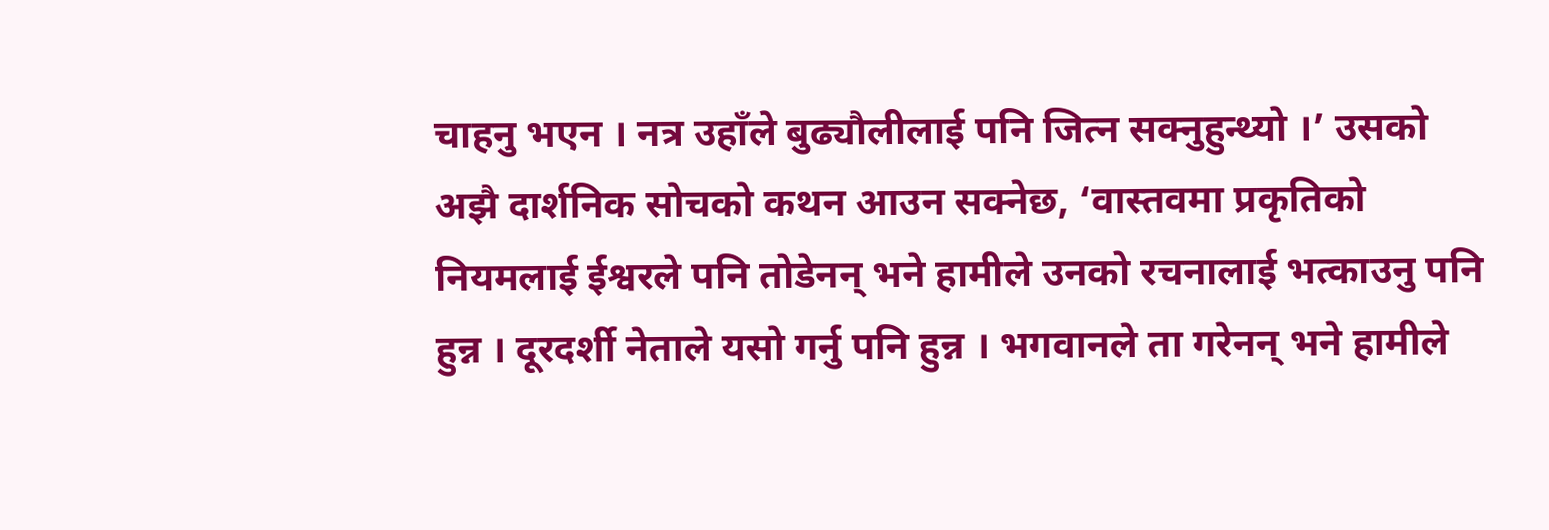चाहनु भएन । नत्र उहाँले बुढ्यौलीलाई पनि जित्न सक्नुहुन्थ्यो ।’ उसको अझै दार्शनिक सोचको कथन आउन सक्नेछ, ‘वास्तवमा प्रकृतिको नियमलाई ईश्वरले पनि तोडेनन् भने हामीले उनको रचनालाई भत्काउनु पनि हुन्न । दूरदर्शी नेताले यसो गर्नु पनि हुन्न । भगवानले ता गरेनन् भने हामीले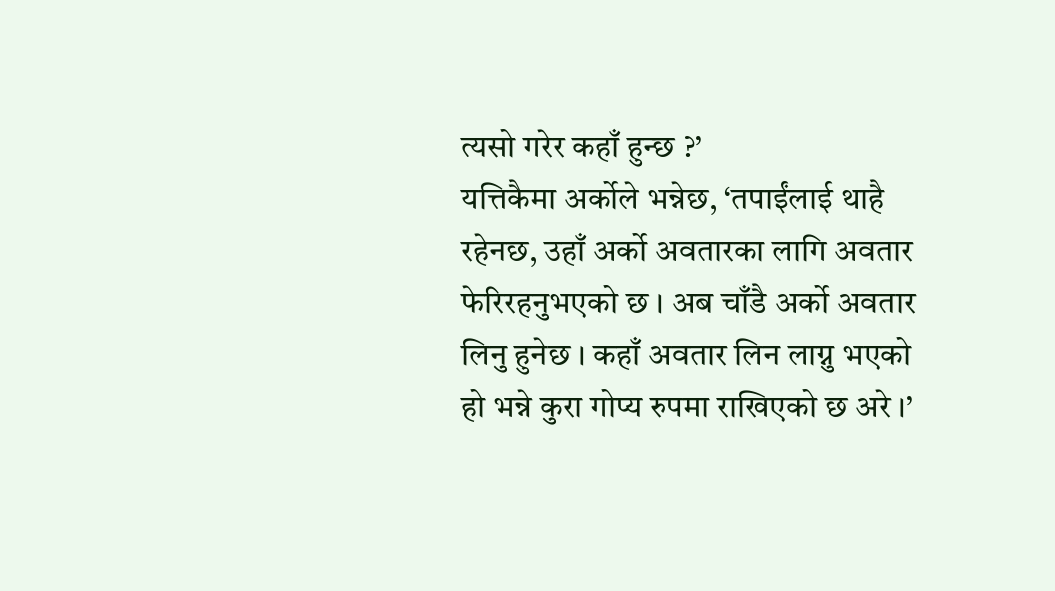त्यसो गरेर कहाँ हुन्छ ?’
यत्तिकैमा अर्कोले भन्नेछ, ‘तपाईंलाई थाहै रहेनछ, उहाँ अर्को अवतारका लागि अवतार फेरिरहनुभएको छ । अब चाँडै अर्को अवतार लिनु हुनेछ । कहाँ अवतार लिन लाग्नु भएको हो भन्ने कुरा गोप्य रुपमा राखिएको छ अरे ।’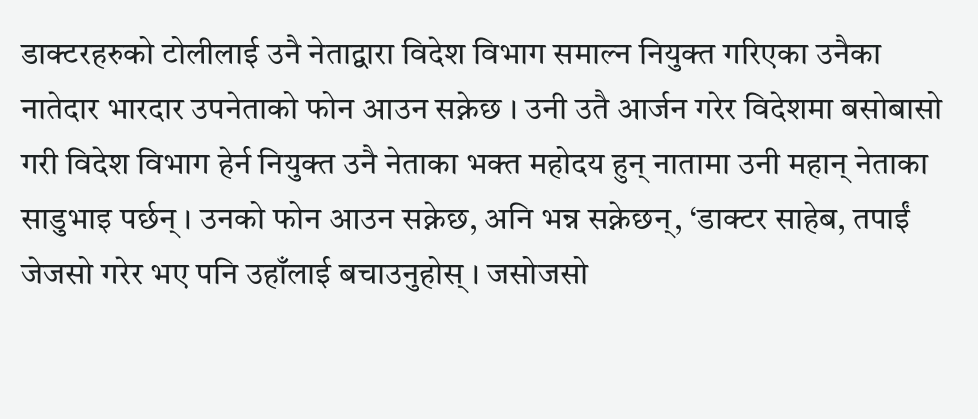डाक्टरहरुको टोलीलाई उनै नेताद्वारा विदेश विभाग समाल्न नियुक्त गरिएका उनैका नातेदार भारदार उपनेताको फोन आउन सक्नेछ । उनी उतै आर्जन गरेर विदेशमा बसोबासो गरी विदेश विभाग हेर्न नियुक्त उनै नेताका भक्त महोदय हुन् नातामा उनी महान् नेताका साडुभाइ पर्छन् । उनको फोन आउन सक्नेछ, अनि भन्न सक्नेछन्, ‘डाक्टर साहेब, तपाईं जेजसो गरेर भए पनि उहाँलाई बचाउनुहोस् । जसोजसो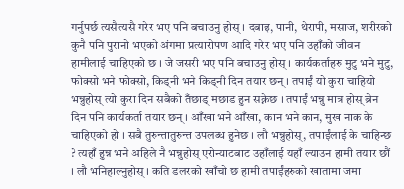गर्नुपर्छ त्यसैत्यसै गरेर भए पनि बचाउनु होस् । दबाइ, पानी, थेरापी, मसाज, शरीरको कुनै पनि पुरानो भएको अंगमा प्रत्यारोपण आदि गरेर भए पनि उहाँको जीवन हामीलाई चाहिएको छ । जे जसरी भए पनि बचाउनु होस् । कार्यकर्ताहरु मुटु भने मुटु, फोक्सो भने फोक्सो, किड्नी भने किड्नी दिन तयार छन् । तपाईं यो कुरा चाहियो भन्नुहोस् त्यो कुरा दिन सबैको तँछाड् मछाड हुन सक्नेछ । तपाईं भन्नु मात्र होस् ब्रेन दिन पनि कार्यकर्ता तयार छन् । आँखा भने आँखा, कान भने कान, मुख नाक के चाहिएको हो । सबै तुरुन्तातुरुन्त उपलब्ध हुनेछ । लौ भन्नुहोस्, तपाईंलाई के चाहिन्छ ? त्यहाँ हुन्न भने अहिले नै भन्नुहोस् एरोन्याटबाट उहाँलाई यहाँ ल्याउन हामी तयार छौं । लौ भनिहाल्नुहोस् । कति डलरको खाँचो छ हामी तपाईंहरुको खातामा जमा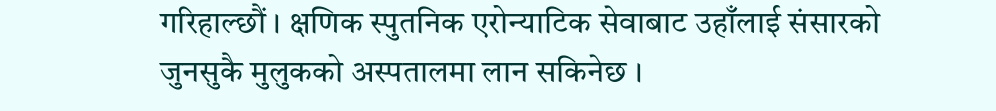गरिहाल्छौं । क्षणिक स्पुतनिक एरोन्याटिक सेवाबाट उहाँलाई संसारको जुनसुकै मुलुकको अस्पतालमा लान सकिनेछ ।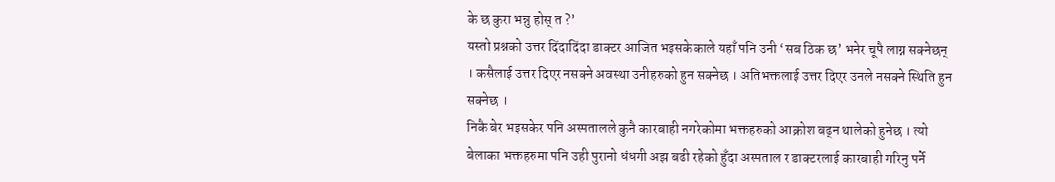के छ कुरा भन्नु होस् त ?’
यस्तो प्रश्नको उत्तर दिंदादिंदा डाक्टर आजित भइसकेकाले यहाँ पनि उनी ‘सब ठिक छ’ भनेर चूपै लाग्न सक्नेछन् । कसैलाई उत्तर दिएर नसक्ने अवस्था उनीहरुको हुन सक्नेछ । अतिभक्तलाई उत्तर दिएर उनले नसक्ने स्थिति हुन सक्नेछ ।
निकै बेर भइसकेर पनि अस्पतालले कुनै कारबाही नगरेकोमा भक्तहरुको आक्रोश बढ्न थालेको हुनेछ । त्यो बेलाका भक्तहरुमा पनि उही पुरानो धंधगी अझ बढी रहेको हुँदा अस्पताल र डाक्टरलाई कारबाही गरिनु पर्ने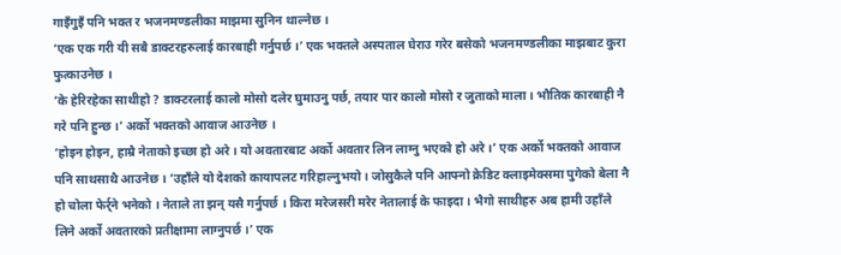गाइँगुइँ पनि भक्त र भजनमण्डलीका माझमा सुनिन थाल्नेछ ।
‘एक एक गरी यी सबै डाक्टरहरुलाई कारबाही गर्नुपर्छ ।’ एक भक्तले अस्पताल घेराउ गरेर बसेको भजनमण्डलीका माझबाट कुरा फुत्काउनेछ ।
‘के हेरिरहेका साथीहो ? डाक्टरलाई कालो मोसो दलेर घुमाउनु पर्छ, तयार पार कालो मोसो र जुताको माला । भौतिक कारबाही नै गरे पनि हुन्छ ।’ अर्को भक्तको आवाज आउनेछ ।
‘होइन होइन, हाम्रै नेताको इच्छा हो अरे । यो अवतारबाट अर्को अवतार लिन लाग्नु भएको हो अरे ।’ एक अर्को भक्तको आवाज पनि साथसाथै आउनेछ । ‘उहाँले यो देशको कायापलट गरिहाल्नुभयो । जोसुकैले पनि आफ्नो क्रेडिट क्लाइमेक्समा पुगेको बेला नै हो चोला फेर्र्ने भनेको । नेताले ता झन् यसै गर्नुपर्छ । किरा मरेजसरी मरेर नेतालाई के फाइदा । भैगो साथीहरु अब हामी उहाँले लिने अर्को अवतारको प्रतीक्षामा लाग्नुपर्छ ।’ एक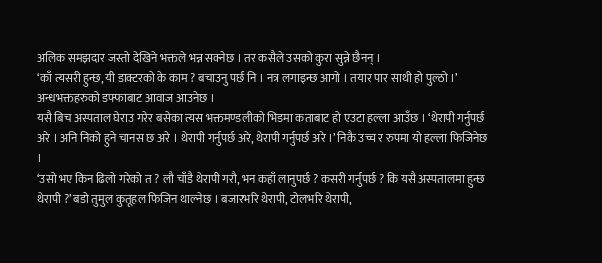अलिक समझदार जस्तो देखिने भक्तले भन्न सक्नेछ । तर कसैले उसको कुरा सुन्ने छैनन् ।
‘काँ त्यसरी हुन्छ, यी डाक्टरको के काम ? बचाउनु पर्छ नि । नत्र लगाइन्छ आगो । तयार पार साथी हो पुल्ठो ।’ अन्धभक्तहरुको डफ्फाबाट आवाज आउनेछ ।
यसै बिच अस्पताल घेराउ गरेर बसेका त्यस भक्तमण्डलीको भिडमा कताबाट हो एउटा हल्ला आउँछ । ‘थेरापी गर्नुपर्छ अरे । अनि निको हुने चानस छ अरे । थेरापी गर्नुपर्छ अरे, थेरापी गर्नुपर्छ अरे ।’ निकै उच्च र रुपमा यो हल्ला फिजिनेछ ।
‘उसो भए किन ढिलो गरेको त ? लौ चाँडै थेरापी गरौ, भन कहाँ लानुपर्छ ? कसरी गर्नुपर्छ ? कि यसै अस्पतालमा हुन्छ थेरापी ?’ बडो तुमुल कुतूहल फिजिन थाल्नेछ । बजारभरि थेरापी, टोलभरि थेरापी,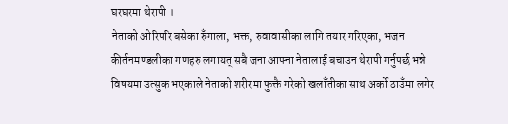घरघरमा थेरापी ।
नेताको ओरिपरि बसेका रुँगाला, भक्त, रुवावासीका लागि तयार गरिएका, भजन कीर्तनमण्डलीका गणहरु लगायत् सबै जना आफ्ना नेतालाई बचाउन थेरापी गर्नुपर्छ भन्ने विषयमा उत्सुक भएकाले नेताको शरीरमा फुक्तै गरेको खलाँतीका साथ अर्को ठाउँमा लगेर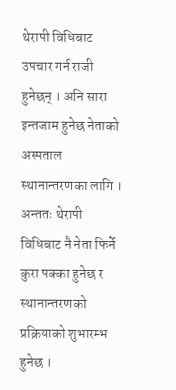थेरापी विधिबाट उपचार गर्न राजी हुनेछन् । अनि सारा इन्तजाम हुनेछ नेताको अस्पताल स्थानान्तरणका लागि । अन्ततः थेरापी विधिबाट नै नेता फिर्ने कुरा पक्का हुनेछ र स्थानान्तरणको प्रक्रियाको शुभारम्भ हुनेछ ।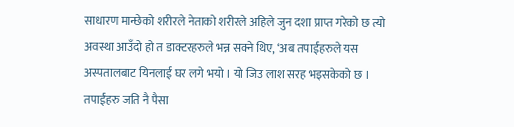साधारण मान्छेको शरीरले नेताको शरीरले अहिले जुन दशा प्राप्त गरेको छ त्यो अवस्था आउँदो हो त डाक्टरहरुले भन्न सक्ने थिए, ‘अब तपाईंहरुले यस अस्पतालबाट यिनलाई घर लगे भयो । यो जिउ लाश सरह भइसकेको छ । तपाईंहरु जति नै पैसा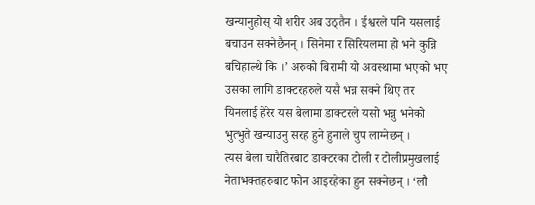खन्यानुहोस् यो शरीर अब उठ्तैन । ईश्वरले पनि यसलाई बचाउन सक्नेछैनन् । सिनेमा र सिरियलमा हो भने कुन्नि बचिहाल्थे कि ।’ अरुको बिरामी यो अवस्थामा भएको भए उसका लागि डाक्टरहरुले यसै भन्न सक्ने थिए तर यिनलाई हेरेर यस बेलामा डाक्टरले यसो भन्नु भनेको भुत्भुते खन्याउनु सरह हुने हुनाले चुप लाग्नेछन् ।
त्यस बेला चारैतिरबाट डाक्टरका टोली र टोलीप्रमुखलाई नेताभक्तहरुबाट फोन आइरहेका हुन सक्नेछन् । ‘लौ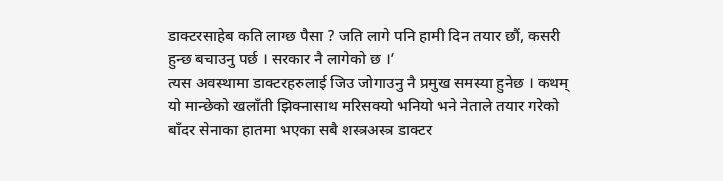डाक्टरसाहेब कति लाग्छ पैसा ? जति लागे पनि हामी दिन तयार छौं, कसरी हुन्छ बचाउनु पर्छ । सरकार नै लागेको छ ।’
त्यस अवस्थामा डाक्टरहरुलाई जिउ जोगाउनु नै प्रमुख समस्या हुनेछ । कथम् यो मान्छेको खलाँती झिक्नासाथ मरिसक्यो भनियो भने नेताले तयार गरेको बाँदर सेनाका हातमा भएका सबै शस्त्रअस्त्र डाक्टर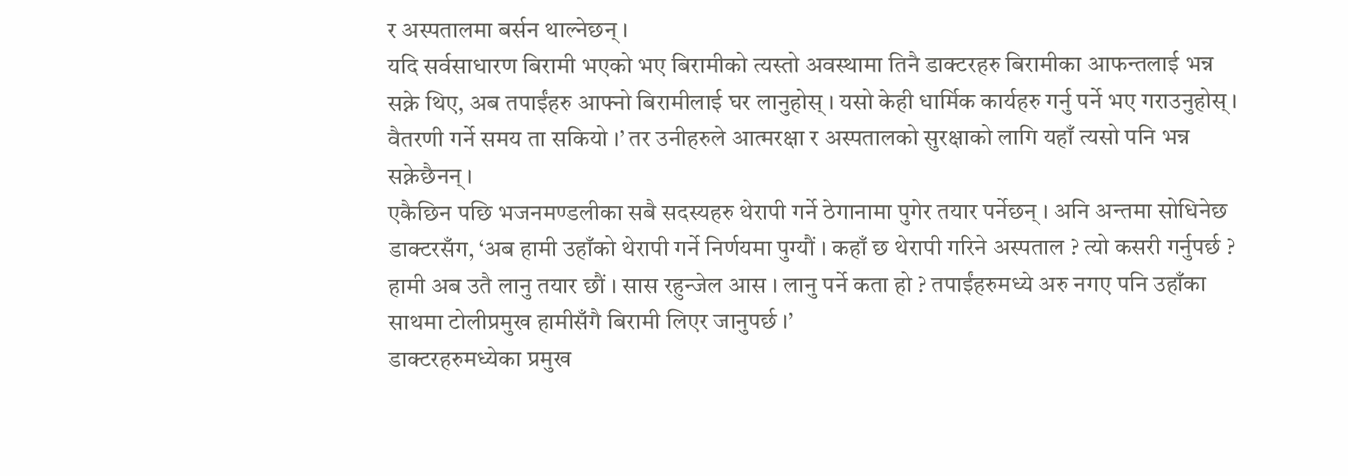र अस्पतालमा बर्सन थाल्नेछन् ।
यदि सर्वसाधारण बिरामी भएको भए बिरामीको त्यस्तो अवस्थामा तिनै डाक्टरहरु बिरामीका आफन्तलाई भन्न सक्ने थिए, अब तपाईंहरु आफ्नो बिरामीलाई घर लानुहोस् । यसो केही धार्मिक कार्यहरु गर्नु पर्ने भए गराउनुहोस् । वैतरणी गर्ने समय ता सकियो ।’ तर उनीहरुले आत्मरक्षा र अस्पतालको सुरक्षाको लागि यहाँ त्यसो पनि भन्न सक्नेछैनन् ।
एकैछिन पछि भजनमण्डलीका सबै सदस्यहरु थेरापी गर्ने ठेगानामा पुगेर तयार पर्नेछन् । अनि अन्तमा सोधिनेछ डाक्टरसँग, ‘अब हामी उहाँको थेरापी गर्ने निर्णयमा पुग्यौं । कहाँ छ थेरापी गरिने अस्पताल ? त्यो कसरी गर्नुपर्छ ? हामी अब उतै लानु तयार छौं । सास रहुन्जेल आस । लानु पर्ने कता हो ? तपाईंहरुमध्ये अरु नगए पनि उहाँका साथमा टोलीप्रमुख हामीसँगै बिरामी लिएर जानुपर्छ ।’
डाक्टरहरुमध्येका प्रमुख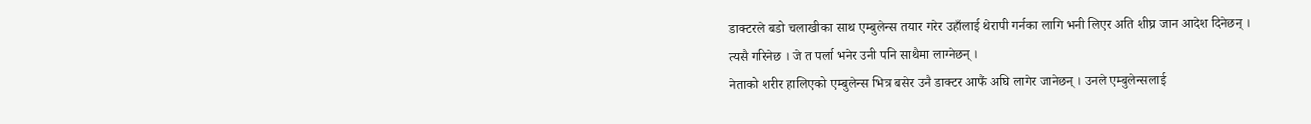डाक्टरले बडो चलाखीका साथ एम्बुलेन्स तयार गरेर उहाँलाई थेरापी गर्नका लागि भनी लिएर अति शीघ्र जान आदेश दिनेछन् ।
त्यसै गरिनेछ । जे त पर्ला भनेर उनी पनि साथैमा लाग्नेछन् ।
नेताको शरीर हालिएको एम्बुलेन्स भित्र बसेर उनै डाक्टर आफैं अघि लागेर जानेछन् । उनले एम्बुलेन्सलाई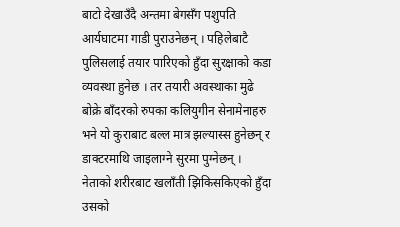बाटो देखाउँदै अन्तमा बेगसँग पशुपति आर्यघाटमा गाडी पुराउनेछन् । पहिलेबाटै पुलिसलाई तयार पारिएको हुँदा सुरक्षाको कडा व्यवस्था हुनेछ । तर तयारी अवस्थाका मुढे बोक्रे बाँदरको रुपका कलियुगीन सेनामेनाहरु भने यो कुराबाट बल्ल मात्र झल्यास्स हुनेछन् र डाक्टरमाथि जाइलाग्ने सुरमा पुग्नेछन् ।
नेताको शरीरबाट खलाँती झिकिसकिएको हुँदा उसको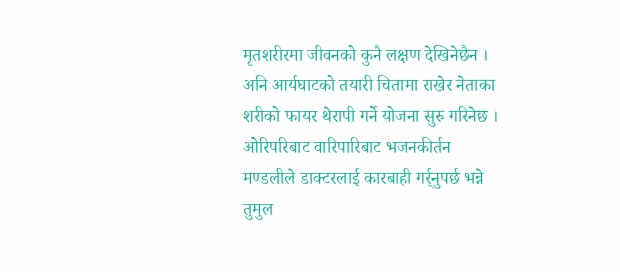मृतशरीरमा जीवनको कुनै लक्षण देखिनेछैन । अनि आर्यघाटको तयारी चितामा राखेर नेताका शरीको फायर थेरापी गर्ने योजना सुरु गरिनेछ । ओरिपरिबाट वारिपारिबाट भजनकीर्तन मण्डलीले डाक्टरलाई कारबाही गर्र्नुपर्छ भन्ने तुमुल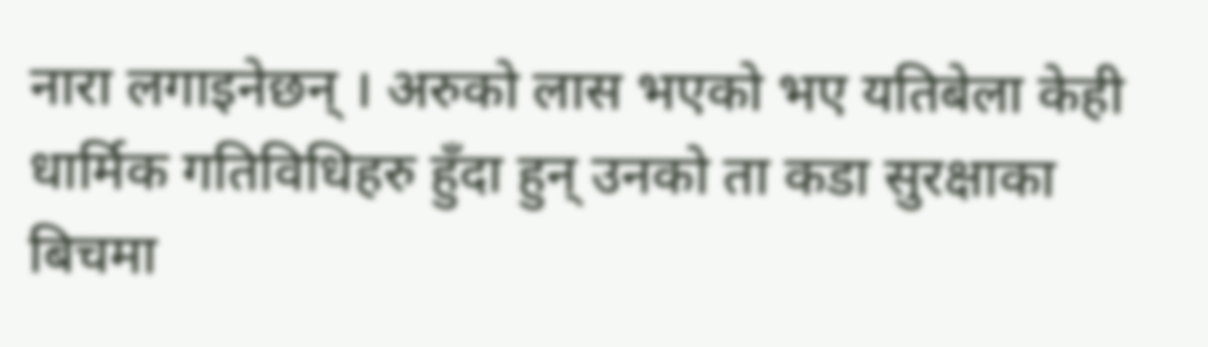नारा लगाइनेछन् । अरुको लास भएको भए यतिबेला केही धार्मिक गतिविधिहरु हुँदा हुन् उनको ता कडा सुरक्षाका बिचमा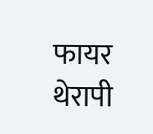फायर थेरापी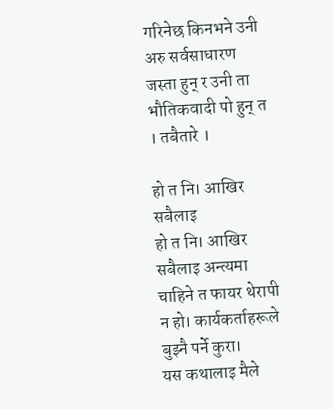गरिनेछ किनभने उनी अरु सर्वसाधारण जस्ता हुन् र उनी ता भौतिकवादी पो हुन् त । तबैतारे ।

हो त नि। आखिर सबैलाइ
हो त नि। आखिर सबैलाइ अन्त्यमा चाहिने त फायर थेरापी न हो। कार्यकर्ताहरूले बुझ्नै पर्ने कुरा।
यस कथालाइ मैले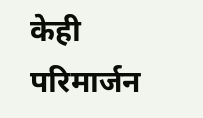केही परिमार्जन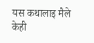यस कथालाइ मैले केही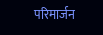परिमार्जन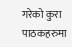गरेको कुरा पाठकहरुमा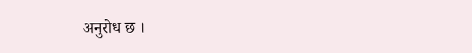अनुरोध छ ।